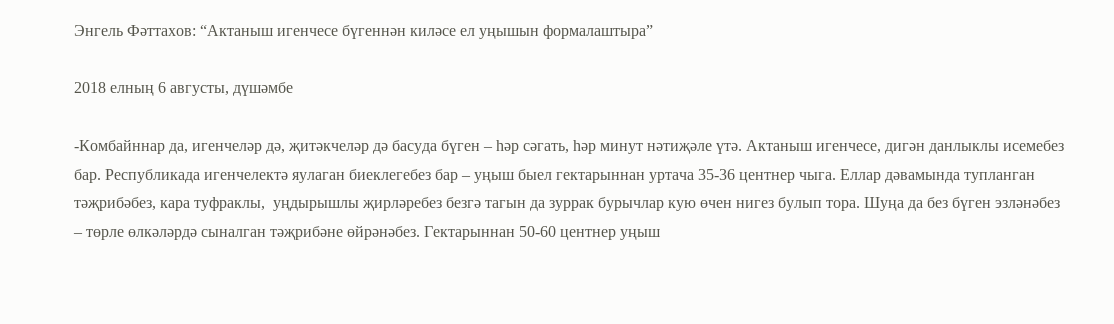Энгель Фәттахов: “Актаныш игенчесе бүгеннән киләсе ел уңышын формалаштыра”

2018 елның 6 августы, дүшәмбе

-Комбайннар да, игенчеләр дә, җитәкчеләр дә басуда бүген – һәр сәгать, һәр минут нәтиҗәле үтә. Актаныш игенчесе, дигән данлыклы исемебез бар. Республикада игенчелектә яулаган биеклегебез бар – уңыш быел гектарыннан уртача 35-36 центнер чыга. Еллар дәвамында тупланган тәҗрибәбез, кара туфраклы,  уңдырышлы җирләребез безгә тагын да зуррак бурычлар кую өчен нигез булып тора. Шуңа да без бүген эзләнәбез – төрле өлкәләрдә сыналган тәҗрибәне өйрәнәбез. Гектарыннан 50-60 центнер уңыш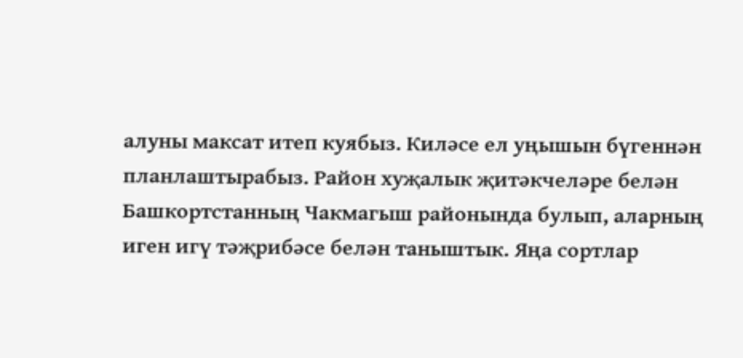алуны максат итеп куябыз. Киләсе ел уңышын бүгеннән планлаштырабыз. Район хуҗалык җитәкчеләре белән Башкортстанның Чакмагыш районында булып, аларның иген игү тәҗрибәсе белән таныштык. Яңа сортлар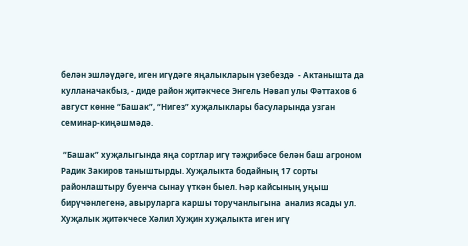белән эшләүдәге, иген игүдәге яңалыкларын үзебездә  - Актанышта да кулланачакбыз, - диде район җитәкчесе Энгель Нәвап улы Фәттахов 6 август көнне “Башак”, “Нигез” хуҗалыклары басуларында узган семинар-киңәшмәдә.

 “Башак” хуҗалыгында яңа сортлар игү тәҗрибәсе белән баш агроном Радик Закиров таныштырды. Хуҗалыкта бодайның 17 сорты районлаштыру буенча сынау үткән быел. Һәр кайсының уңыш бирүчәнлегенә, авыруларга каршы торучанлыгына  анализ ясады ул. Хуҗалык җитәкчесе Хәлил Хуҗин хуҗалыкта иген игү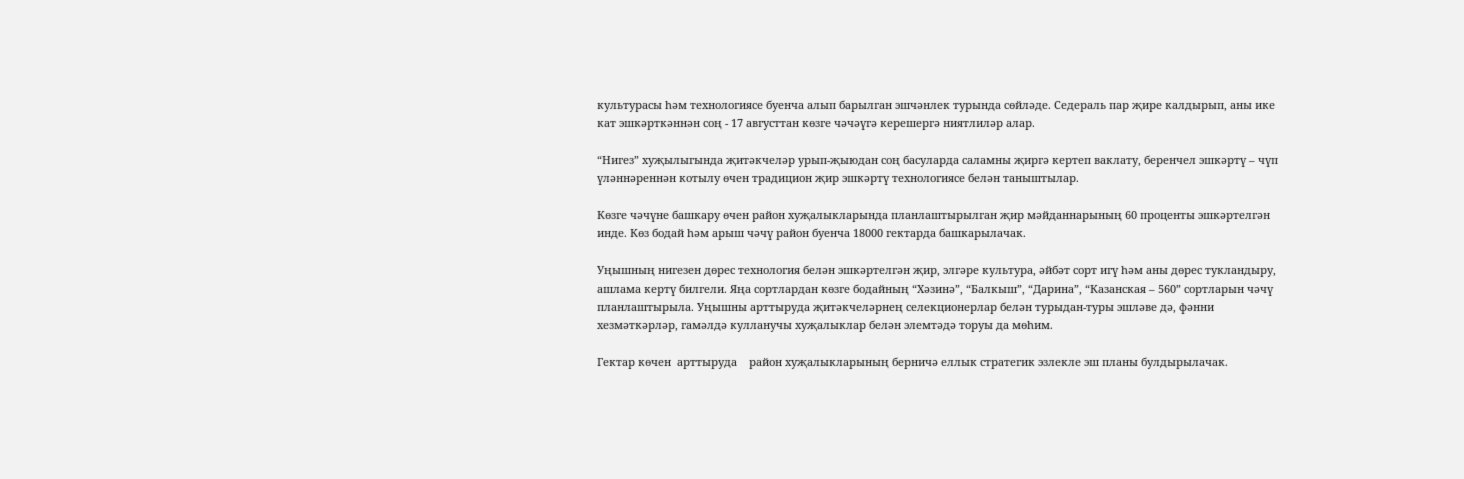культурасы һәм технологиясе буенча алып барылган эшчәнлек турында сөйләде. Седераль пар җире калдырып, аны ике кат эшкәрткәннән соң - 17 августтан көзге чәчәүгә керешергә ниятлиләр алар.

“Нигез” хуҗылыгында җитәкчеләр урып-җыюдан соң басуларда саламны җиргә кертеп ваклату, беренчел эшкәртү – чүп үләннәреннән котылу өчен традицион җир эшкәртү технологиясе белән таныштылар.

Көзге чәчүне башкару өчен район хуҗалыкларында планлаштырылган җир мәйданнарының 60 проценты эшкәртелгән инде. Көз бодай һәм арыш чәчү район буенча 18000 гектарда башкарылачак.

Уңышның нигезен дөрес технология белән эшкәртелгән җир, элгәре культура, әйбәт сорт игү һәм аны дөрес тукландыру, ашлама кертү билгели. Яңа сортлардан көзге бодайның “Хәзинә”, “Балкыш”, “Дарина”, “Казанская – 560” сортларын чәчү планлаштырыла. Уңышны арттыруда җитәкчеләрнең селекционерлар белән турыдан-туры эшләве дә, фәнни хезмәткәрләр, гамәлдә кулланучы хуҗалыклар белән элемтәдә торуы да мөһим.

Гектар көчен  арттыруда    район хуҗалыкларының берничә еллык стратегик эзлекле эш планы булдырылачак.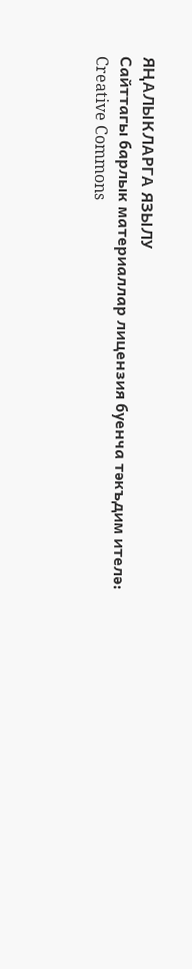ЯҢАЛЫКЛАРГА ЯЗЫЛУ
Сайттагы барлык материаллар лицензия буенча тәкъдим ителә:
Creative Commons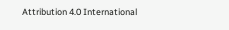Attribution 4.0 International